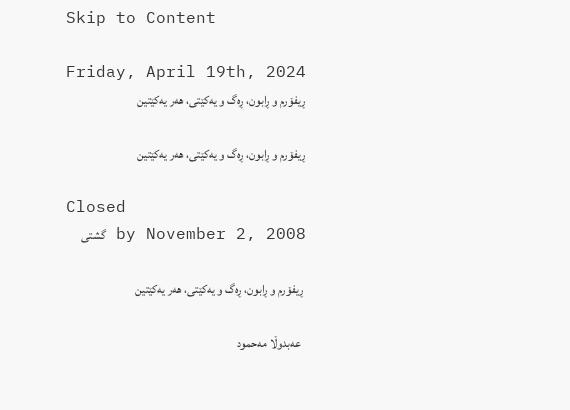Skip to Content

Friday, April 19th, 2024
ڕیفۆرم و ڕابون، ڕه‌گ و یه‌كێتی، هه‌ر یه‌کێتین

ڕیفۆرم و ڕابون، ڕه‌گ و یه‌كێتی، هه‌ر یه‌کێتین

Closed
by November 2, 2008 گشتی

 ڕیفۆرم و ڕابون، ڕه‌گ و یه‌كێتی، هه‌ر یه‌کێتین

  عه‌بدوڵا مه‌حمود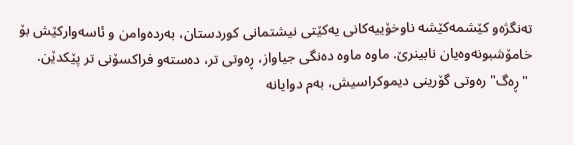ته‌نگژه‌و كێشمه‌كێشه‌ ناوخۆییه‌كانی یه‌كێتی نیشتمانی كوردستان، به‌رده‌وامن و ئاسه‌واركێش بۆ خامۆشبونه‌وه‌یان نابینرێ. ماوه‌ ماوه‌ ده‌نگی جیاواز، ڕه‌وتی تر، ده‌سته‌و فراكسۆنی تر پێكدێن.
 "ڕه‌گ" ره‌وتی گۆرینی دیموكراسیش، به‌م دوایانه‌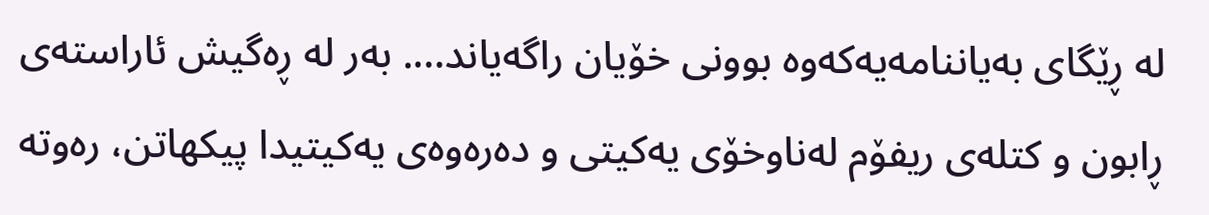له‌ ڕێگای به‌یاننامه‌یه‌كه‌وه‌ بوونی خۆیان راگه‌یاند…. به‌ر له‌ ڕه‌گیش ئاراسته‌ی ڕابون و كتله‌ی ریفۆم له‌ناوخۆی یه‌كیتی و ده‌ره‌وه‌ی یه‌كیتیدا پیكهاتن، ره‌وته‌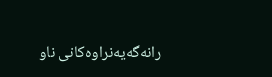رانه‌گه‌یه‌نراوه‌كانی ناو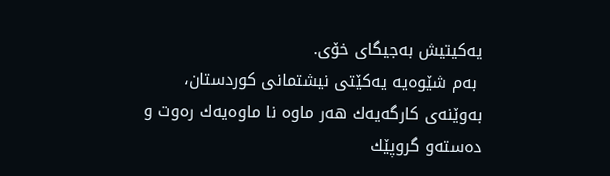یه‌كیتیش به‌جیگای خۆی.
 به‌م شێوه‌یه‌ یه‌كێتی نیشتمانی كوردستان، به‌وێنه‌ی كارگه‌یه‌ك هه‌ر ماوه‌ نا ماوه‌یه‌ك ره‌وت و ده‌سته‌و گروپێك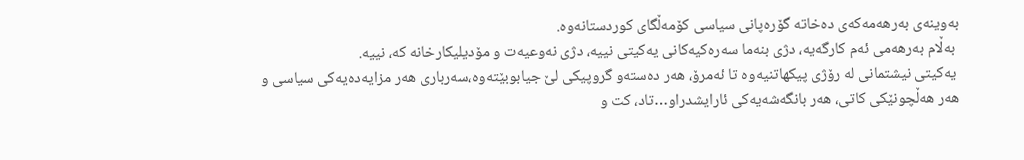به‌وینه‌ی به‌رهه‌مه‌كه‌ی ده‌خاته‌ گۆره‌پانی سیاسی كۆمه‌ڵگای كوردستانه‌وه‌.
 به‌ڵام به‌رهه‌می ئه‌م كارگه‌یه‌، دژی بنه‌ما سه‌ره‌كیه‌كانی یه‌كیتی نییه‌، دژی نه‌وعیه‌ت و مۆدیلیکارخانه ‌که‌، نییه‌.
 یه‌كیتی نیشتمانی له‌ رۆژی پیكهاتنیه‌وه‌ تا ئه‌مرۆ، هه‌ر ده‌سته‌و گروپیكی لێ جیابوبێته‌وه‌،سه‌رباری هه‌ر مزایه‌ده‌یه‌كی سیاسی و هه‌ر هه‌ڵچونێكی كاتی، هه‌ر بانگه‌شه‌یه‌كی ئارایشدراو…تاد، ‌كت و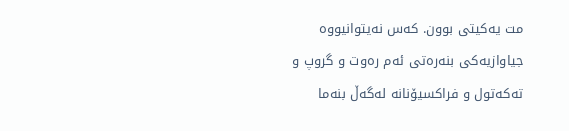مت یه‌كیتی بوون. كه‌س نه‌یتوانیووه‌ جیاوازیه‌كی بنه‌ره‌تی ئه‌م ره‌وت و گروپ و ته‌كه‌تول و فراكسیۆنانه‌ له‌گه‌ڵ بنه‌ما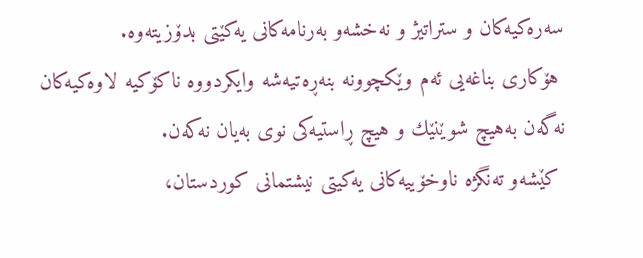سه‌ره‌كیه‌كان و ستراتیژ و نه‌خشه‌و به‌رنامه‌كانی یه‌كێتی بدۆزیته‌وه‌.
 هۆكاری بناغه‌یی ئه‌م وێكچوونه‌ بنه‌ڕه‌تیه‌شه‌ وایكردووه‌ ناكۆكیه‌ لاوه‌كیه‌كان نه‌گه‌ن به‌هیچ شوێنێك و هیچ ڕاستیه‌كی نوی به‌یان نه‌كه‌ن.
 كێشه‌و ته‌نگژه‌ ناوخۆییه‌كانی یه‌كیتی نیشتمانی كوردستان،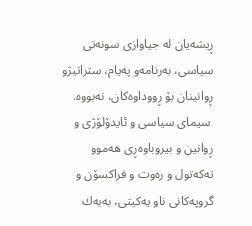ڕیشه‌یان له‌ جیاوازی سونه‌تی سیاسی، به‌رنامه‌و په‌یام، ستراتیژو ڕوانینان بۆ ڕووداوه‌كان، نه‌بووه‌.
 سیمای سیاسی و ئایدۆلۆژی و ڕوانین و بیروباوه‌ڕی هه‌موو ته‌كه‌تول و ره‌وت و فراكسۆن و گروپه‌كانی ناو یه‌كیتی، به‌یه‌ك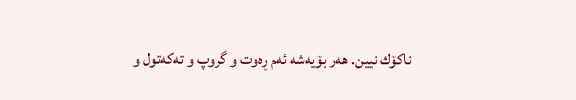ناكۆك نیین. هه‌ر بۆیه‌شه‌ ئه‌م ڕه‌وت و گروپ و ته‌كه‌تول و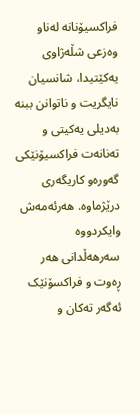فراكسیۆنانه‌ له‌ناو وه‌زعی شڵه‌ژاو‌ی یه‌كێتیدا، شانسیان نایگریت و ناتوانن ببنه‌ به‌دیلی یه‌كیتی و ته‌نانه‌ت فراكسیۆنێكی گه‌وره‌و كاریگه‌ری درێژماوه‌. هه‌رئه‌مه‌ش وایكردووه‌ سه‌رهه‌ڵدانی هه‌ر ڕه‌وت و فراکسۆنێک‌‌ ئه‌گه‌ر ته‌كان و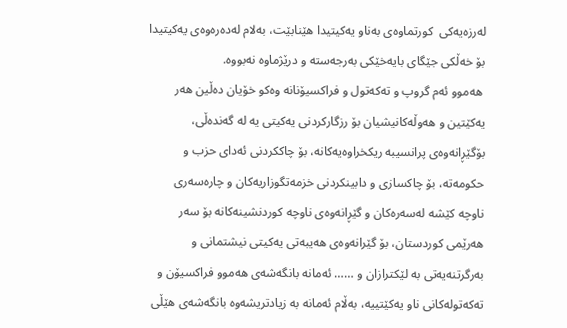له‌رزه‌یه‌كی  کورتماوه‌ی به‌ناو یه‌كیتیدا هێنابێت، به‌لام له‌ده‌ره‌وه‌ی یه‌كیتیدا بۆ خه‌ڵكی جێگای بایه‌خێكی به‌رجه‌سته و درێژماوه‌‌ نه‌بووه‌.
 هه‌موو ئه‌م گروپ و ته‌كه‌تول و فراكسیۆنانه‌ وه‌كو خۆیان ده‌ڵین هه‌ر یه‌كێتین و هه‌وڵه‌كانیشیان بۆ رزگاركردنی یه‌كیتی یه‌ له‌ گه‌نده‌ڵی، بۆگێڕانه‌وه‌ی پرانسیبه‌ ریكخراوه‌یه‌كانه‌، بۆ چاككردنی ئه‌دای حزب و حكومه‌ته‌، بۆ چاكسازی و دابینكردنی خزمه‌تگوزاریه‌كان و چاره‌سه‌ری ناوچه‌ كێشه‌ له‌سه‌ره‌كان و گێڕانه‌وه‌ی ناوچه‌ كوردنشینه‌كانه‌ بۆ سه‌ر هه‌رێمی كوردستان، بۆ گێرانه‌وه‌ی هه‌یبه‌تی یه‌كیتی نیشتمانی و به‌رگرتنه‌یه‌تی به‌ لێكترازان و …… ئه‌مانه‌ بانگه‌شه‌ی هه‌موو فراكسیۆن و ته‌كه‌توله‌كانی ناو یه‌كێتییه‌، به‌ڵام ئه‌مانه‌ به‌ زیادتریشه‌وه‌ بانگه‌شه‌ی هێڵی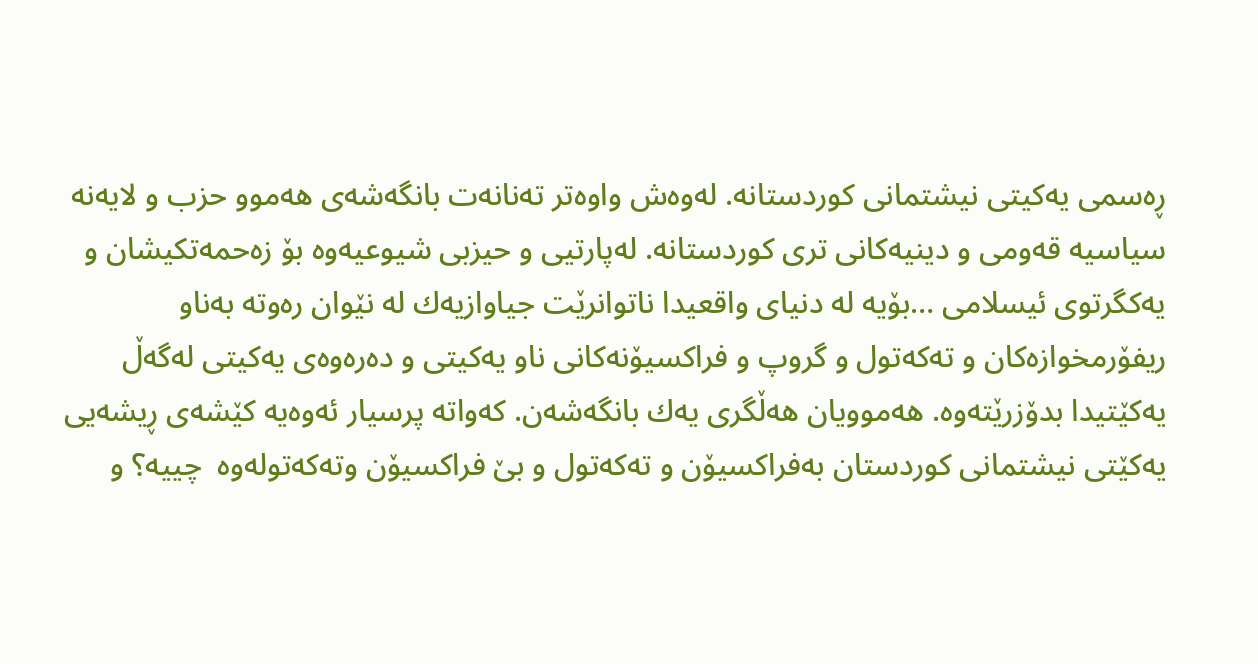ڕه‌سمی یه‌كیتی نیشتمانی كوردستانه‌. له‌وه‌ش واوه‌تر ته‌نانه‌ت بانگه‌شه‌ی هه‌موو حزب و لایه‌نه‌ سیاسیه‌ قه‌ومی و دینیه‌كانی تری كوردستانه‌. له‌پارتیی و‌ حیزبی شیوعیه‌وه‌ بۆ زه‌حمه‌تكیشان و یه‌كگرتوی ئیسلامی …بۆیه‌ له‌ دنیای واقعیدا ناتوانرێت جیاوازیه‌ك له‌ نێوان ره‌وته‌ به‌ناو ریفۆرمخوازه‌كان و ته‌كه‌تول و گروپ و فراكسیۆنه‌كانی ناو یه‌كیتی و ده‌ره‌وه‌ی یه‌كیتی له‌گه‌ڵ یه‌كێتیدا بدۆزرێته‌وه‌. هه‌موویان هه‌ڵگری یه‌ك بانگه‌شه‌ن. كه‌واته‌ پرسیار ئه‌وه‌یه‌ كێشه‌ی ڕیشه‌یی یه‌كێتی نیشتمانی كوردستان به‌فراكسیۆن و ته‌كه‌تول و بێ فراكسیۆن وته‌كه‌توله‌وه‌  چییه‌؟ و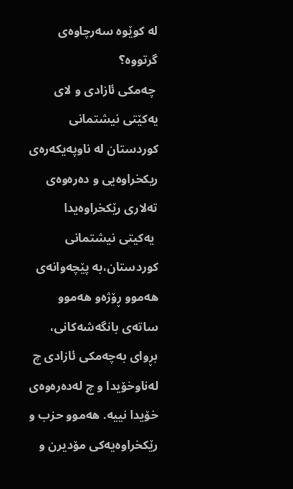له‌ كوێوه‌ سه‌رچاوه‌ی گرتووه‌؟
 چه‌مكی ئازادی و لای یه‌كێتی نیشتمانی كوردستان له‌ ناوپه‌یكه‌ره‌ی ریكخراوه‌‌یی و ده‌ره‌وه‌ی ته‌لاری رێكخراوه‌یدا
 یه‌كیتی نیشتمانی كوردستان،به‌ پێچه‌وانه‌ی هه‌موو ڕۆژه‌و هه‌موو ساته‌ی بانگه‌شه‌كانی، بڕوای به‌چه‌مكی ئازادی چ له‌ناوخۆیدا و چ له‌ده‌ره‌وه‌ی خۆیدا نییه‌. هه‌موو حزب و رێكخراوه‌یه‌كی مۆدیرن و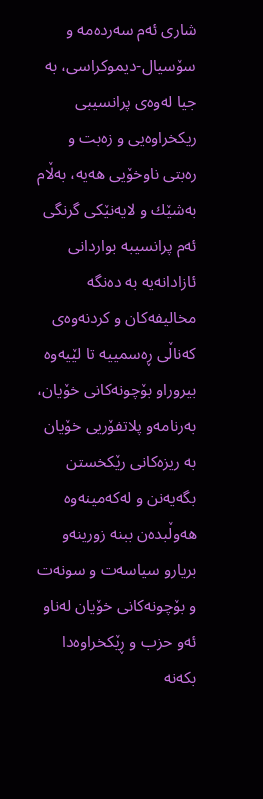شاری ئه‌م سه‌رده‌مه و سۆسیال-دیموکراسی‌، به‌ جیا له‌وه‌ی پرانسیبی ریكخراوه‌یی و زه‌بت و ره‌بتی ناوخۆیی هه‌یه‌، به‌ڵام به‌شێك و لایه‌نێكی گرنگی ئه‌م پرانسیبه‌ بواردانی ئازادانه‌یه‌ به‌ ده‌نگه‌ مخالیفه‌كان و كردنه‌وه‌ی كه‌ناڵی ڕه‌سمییه‌ تا لێیه‌وه‌ بیروراو بۆچونه‌كانی خۆیان، به‌رنامه‌و پلاتفۆریی خۆیان به‌ ریزه‌كانی رێکخستن بگه‌یه‌نن و له‌كه‌مینه‌وه‌ هه‌وڵبده‌ن ببنه‌ زورینه‌و بریارو سیاسه‌ت و سونه‌ت و بۆچونه‌كانی خۆیان له‌ناو ئه‌و حزب و ڕێكخراوه‌دا بكه‌نه‌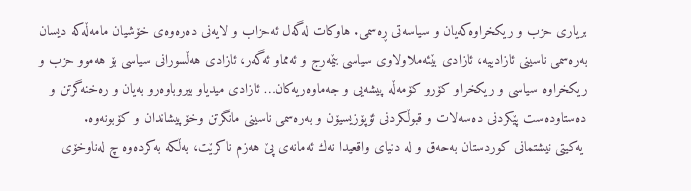بریاری حزب و ریكخراوه‌كه‌یان و سیاسه‌تی ڕه‌سمی. هاوكات له‌گه‌ل ئه‌حزاب و لایه‌نی ده‌ره‌وه‌ی خۆشیان مامه‌ڵه‌كه‌ دیسان به‌ره‌سمی ناسینی ئازادییه‌، ئازادی بێئه‌ملاولاوی سیاسی بێمه‌رج و ئه‌مماو ئه‌گه‌ر، ئازادی هه‌ڵسورانی سیاسی بۆ هه‌موو حزب و ریكخراوه‌ سیاسی و ریكخراو كۆرو كۆمه‌ڵه‌ پیشه‌‌یی و جه‌ماوه‌ریه‌كان… ئازادی میدیاو بیروباوه‌رو به‌یان و ره‌خنه‌گرتن و ده‌ستاوده‌ست پێكردنی ده‌سه‌لات و قبوڵكردنی ئۆپۆزیسیۆن و به‌ره‌سمی ناسینی مانگرتن وخۆپیشاندان و كۆبونه‌وه‌.
 یه‌كیتی نیشتمانی كوردستان به‌حه‌ق و له‌ دنیای واقعیدا نه‌ك ئه‌مانه‌ی پێ هه‌زم ناكرێت، به‌ڵكه‌ به‌كرده‌وه‌ چ له‌ناوخۆی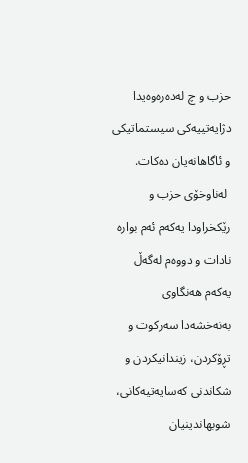حزب و چ له‌ده‌ره‌وه‌یدا دژایه‌تییه‌کی سیستماتیكی و ئاگاهانه‌یان ده‌كات.
 له‌ناوخۆی حزب و رێكخراودا یه‌كه‌م ئه‌م بواره‌ نادات و دووه‌م له‌گه‌ڵ یه‌كه‌م هه‌نگاوی به‌نه‌خشه‌دا سه‌ر‌كوت و تڕۆكردن، زیندانیكردن و شكاندنی كه‌سایه‌تیه‌كانی، شوبهاندینیان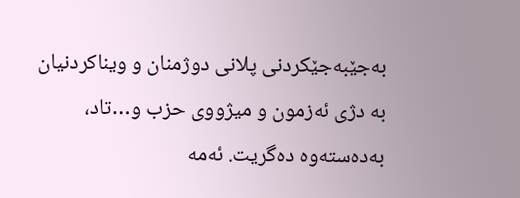به‌جێبه‌جێكردنی پلانی دوژمنان و ویناكردنیان به‌ دژی ئه‌زمون و میژووی حزب و…تاد، به‌ده‌سته‌وه‌ ده‌گریت. ئه‌مه‌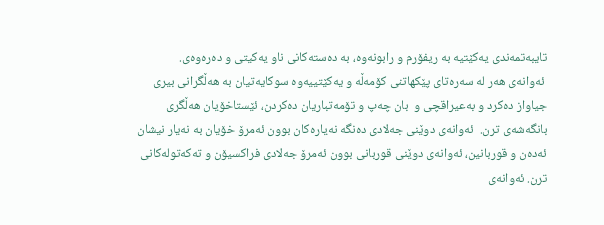تایبه‌تمه‌ندی یه‌كێتیه‌ به‌ ریفۆرم و رابونه‌وه‌، به‌ ده‌سته‌كانی ناو یه‌كیتی و ده‌ره‌وه‌ی.
 ئه‌وانه‌ی هه‌ر له‌ سه‌ره‌تای پێکهاتنی کۆمه‌ڵه‌ و یه‌کێتییه‌وه‌ سوكایه‌تیان به‌ هه‌ڵگرانی بیری جیاواز ده‌كرد و به‌عیراقچی و  بان چه‌پ و تۆمه‌تباریا‌ن ده‌كردن، ئێستاخۆیان هه‌ڵگری بانگه‌شه‌ی ترن.  ئه‌وانه‌ی دوێنی جه‌لادی ده‌نگه‌ نه‌یاره‌كان بوون ئه‌مرۆ خۆیان به‌ نه‌یار نیشان ئه‌ده‌ن و قوربانین، ئه‌وانه‌ی دوێنی قوربانی بوون ئه‌مرۆ جه‌لادی فراكسیۆن و ته‌كه‌توله‌كانی ترن. ئه‌وانه‌ی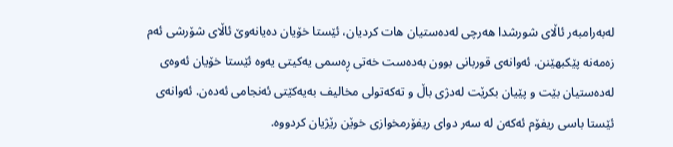له‌به‌رامبه‌ر ئاڵای شورشدا هه‌رچی له‌ده‌ستیان هات كردیان، ئێستا خۆیان ده‌یانه‌وێ ئاڵای شۆرشی ئه‌م زه‌مه‌نه‌ پێكبهێنن. ئه‌وانه‌ی قوربانی بوون به‌ده‌ست خه‌تی ڕه‌سمی یه‌كیتی یه‌وه‌ ئێستا خۆیان ئه‌وه‌ی له‌ده‌ستیان بێت و پێیان بكرێت له‌دژی باڵ و ته‌كه‌تولی مخالیف به‌یه‌كێتی ئه‌نجامی ئه‌ده‌ن. ئه‌وانه‌ی ئێستا باسی ریفۆم ئه‌كه‌ن له‌ سه‌ر دوای ریفۆرمخوازی خوێن رێژیان کردووه‌.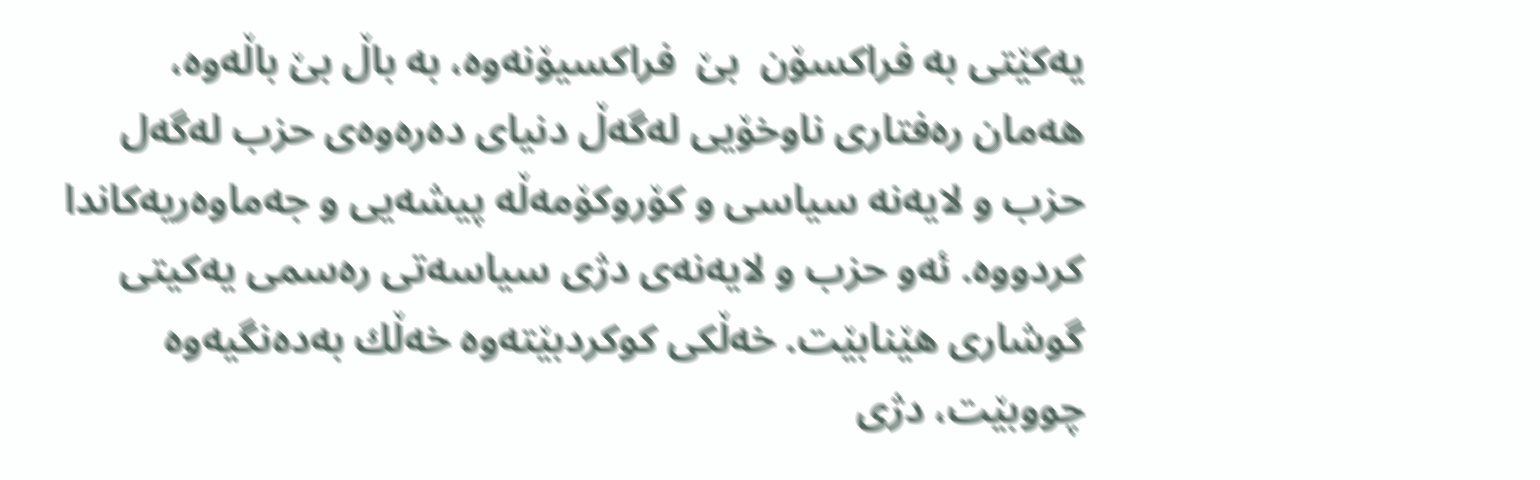یه‌كێتی به‌ فراكسۆن  بێ  فراكسیۆنه‌وه‌، به‌ باڵ بێ باڵه‌وه‌، هه‌مان ره‌فتاری ناوخۆیی له‌گه‌ڵ دنیای ده‌ره‌وه‌ی حزب له‌گه‌ل حزب و لایه‌نه‌ سیاسی و كۆروكۆمه‌ڵه‌ پیشه‌یی و جه‌ماوه‌ریه‌كاندا كردووه‌. ئه‌و حزب و لایه‌نه‌ی دژی سیاسه‌تی ره‌سمی یه‌كیتی گوشاری هێنابێت. خه‌ڵكی كوكردبێته‌وه‌ خه‌ڵك به‌ده‌نگیه‌وه‌ چووبێت، دژی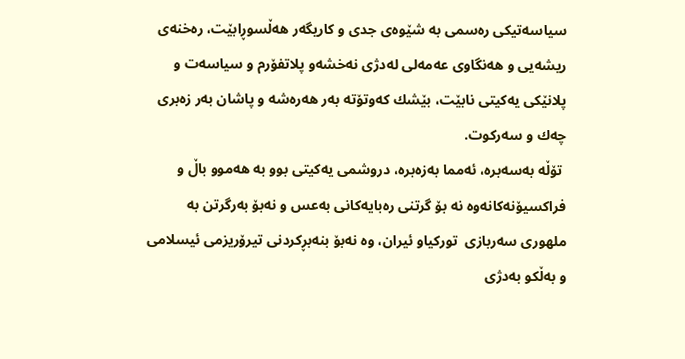سیاسه‌تیكی ره‌سمی به‌ شێوه‌ی جدی و كاریگه‌ر هه‌ڵسوڕابێت، ره‌خنه‌ی ریشه‌یی و هه‌نگاوی عه‌مه‌لی له‌دژی نه‌خشه‌و پلاتفۆرم و سیاسه‌ت و پلانێكی یه‌كیتی نابێت، بێشك كه‌وتۆته‌ به‌ر هه‌ره‌شه‌ و پاشان به‌ر زه‌بری چه‌ك و سه‌ركوت.
 تۆڵه‌ به‌سه‌بره‌، ئه‌مما به‌زه‌بره‌، دروشمی یه‌كیتی بوو به‌ هه‌موو باڵ و فراكسیۆنه‌كانه‌وه‌ نه‌ بۆ گرتنی ره‌بایه‌كانی به‌عس و نه‌بۆ به‌رگرتن به‌ ملهوری سه‌ربازی  توركیاو ئیران، وه‌ نه‌بۆ بنه‌بڕكردنی تیرۆریزمی ئیسلامی و به‌ڵكو به‌دژی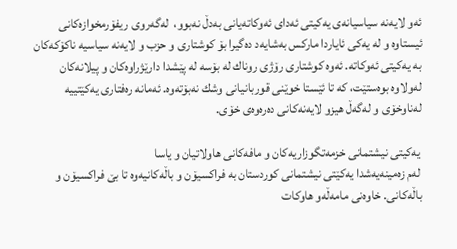ئه‌و لایه‌نه‌ سیاسیانه‌ی یه‌كیتی ئه‌دای ئه‌وكاته‌یانی به‌دڵ نه‌بوو،  له‌گه‌روی ریفۆرمخوازه‌كانی ئیستاوه‌ و له‌ یه‌كی ئایاردا ماركس به‌شایه‌د ده‌گیرا بۆ كوشتاری و حزب و لایه‌نه‌ سیاسیه‌ ناكۆكه‌كان به‌ یه‌كیتی ئه‌وكاته‌. ئه‌وه‌ كوشتاری رۆژی روناك له‌ بۆسه‌ له‌ پێشدا دارێژراوه‌كان و پیلانه‌كان له‌ولاوه‌ بوه‌ستێت، كه‌ تا ئێستا خوێنی قوربانیانی وشك نه‌بۆته‌وه‌. ئه‌مانه‌ ره‌فتاری یه‌كێتییه‌ له‌ناوخۆی و له‌گه‌ڵ هیزو لایه‌نه‌كانی ده‌ره‌وه‌ی خۆی.

 یه‌كیتی نیشتمانی خزمه‌تگوزاریه‌كان و مافه‌كانی هاولاتیان و یاسا
 له‌م زه‌مینه‌یه‌شدا یه‌كێتی نیشتمانی كوردستان به‌ فراكسیۆن و باڵه‌كانیه‌وه‌ تا بێ فراكسیۆن و باڵه‌كانی. خاوه‌نی مامه‌ڵه‌و هاوكات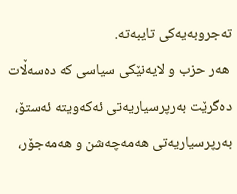ته‌جروبه‌یه‌كی تایبه‌ته‌.
 هه‌ر حزب و لایه‌نێكی سیاسی كه‌ ده‌سه‌ڵات ده‌گرێت به‌رپرسیاریه‌تی ئه‌كه‌ویته‌ ئه‌ستۆ، به‌رپرسیاریه‌تی هه‌مه‌چه‌شن و هه‌مه‌جۆر،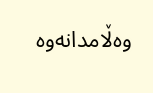وه‌ڵامدانه‌وه‌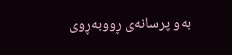به‌و پرسانه‌ی ڕووبه‌ڕوی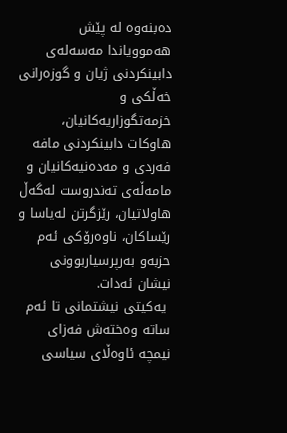ده‌بنه‌وه‌ له‌ پێش هه‌موویاندا مه‌سه‌له‌ی دابینكردنی ژیان و گوزه‌رانی خه‌ڵكی و خزمه‌تگوزاریه‌كانیان، هاوكات دابینكردنی مافه‌ فه‌ردی و مه‌ده‌نیه‌كانیان و مامه‌ڵه‌ی ته‌ندروست له‌گه‌ڵ هاولاتیان، رێزگرتن له‌یاسا و رێساكان، ناوه‌رۆكی ئه‌م حزبه‌و به‌رپرسیاربوونی نیشان ئه‌دات.
 یه‌كیتی نیشتمانی تا ئه‌م ساته‌ وه‌خته‌ش فه‌زای نیمچه‌ ئاوه‌ڵای سیاسی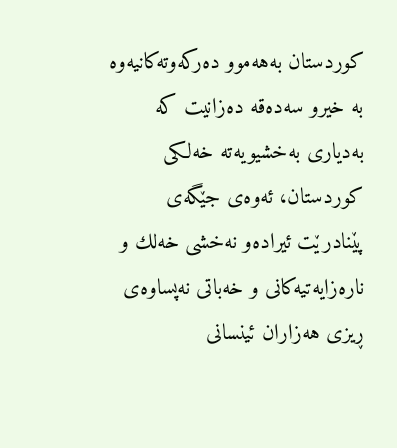كوردستان به‌هه‌موو ده‌ركه‌وته‌كانیه‌وه‌ به‌ خیرو سه‌ده‌قه‌ ده‌زانیت كه‌ به‌دیاری به‌خشیویه‌ته‌ ‌خه‌لكی كوردستان، ئه‌وه‌ی جێگه‌ی پێنادرێت ‌ئیراده‌و نه‌خشی خه‌لك و ناره‌زایه‌تیه‌كانی و خه‌باتی نه‌پساوه‌ی ڕیزی هه‌زاران ئینسانی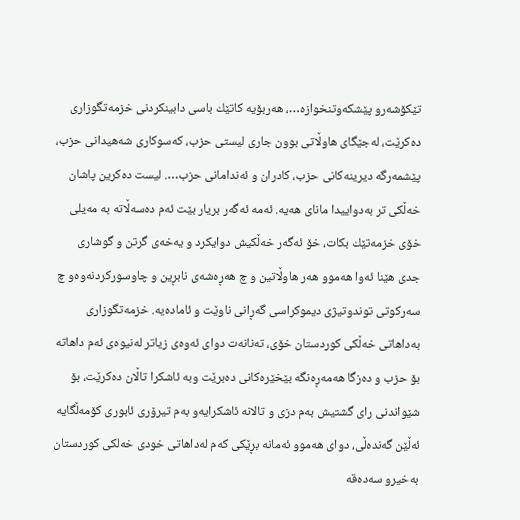تێكۆشه‌رو پێشكه‌وتنخوازه‌…، هه‌ربۆیه‌ كاتێك باسی دابینكردنی خزمه‌تگوزاری ده‌كرێت، له‌جێگای هاوڵاتی بوون جاری لیستی حزب، كه‌سوكاری شه‌هیدانی حزب، پێشمه‌رگه‌ دیرینه‌كانی حزب، كادران و ئه‌ندامانی حزب…. لیست ده‌كرین پاشان خه‌ڵكی تر به‌دواییدا مانای هه‌یه‌. ئه‌مه‌ ئه‌گه‌ر بریار بێت ئه‌م ده‌سه‌ڵاته به‌ مه‌یلی‌ خۆی خزمه‌تێك بكات، خۆ ئه‌گه‌ر خه‌ڵكیش دوایكرد و یه‌خه‌ی گرتن و گوشاری جدی هێنا ئه‌وا هه‌موو هه‌ر هاوڵاتین و چ هه‌ڕه‌شه‌ی نابڕین و چاوسوركردنه‌وه‌و چ سه‌ركوتی توندوتیژی دیموكراسی گه‌ڕانی ناوێت و ئاماده‌یه‌. خزمه‌تگوزاری به‌داهاتی خه‌ڵكی كوردستان خۆی‌، ته‌نانه‌ت دوای ئه‌وه‌ی زیاتر له‌نیوه‌ی ئه‌م داهاته‌ بۆ حزب و ده‌زگا هه‌مه‌ڕه‌نگه‌ بێخێره‌كانی ده‌برێت وبه‌ ئاشكرا تاڵان ده‌كرێت، بۆ شێواندنی رای گشتیش به‌م دزی و تالانه‌ ئاشكرایه‌و به‌م تیرۆری ئابوری كۆمه‌ڵگایه‌ ئه‌ڵێن گه‌نده‌ڵی، دوای هه‌موو ئه‌مانه‌ بڕێكی كه‌م له‌داهاتی خودی خه‌لكی كوردستان به‌خیرو سه‌ده‌قه‌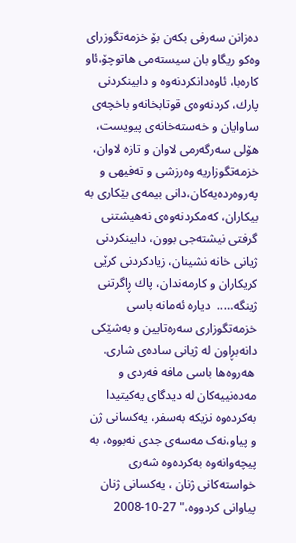ده‌زانن سه‌رفی بكه‌ن بۆ خزمه‌تگوزرای وه‌كو ریگاو بان سیسته‌می هاتوچۆ،ئاو كاره‌با، ئاوه‌دانكردنه‌وه‌ و دابینكردنی پارك، كردنه‌وه‌ی قوتابخانه‌و باخچه‌ی ساوایان و خه‌سته‌خانه‌ی پیویست، هۆلی سه‌رگه‌رمی لاوان و تازه‌ لاوان، خزمه‌تگوزاریه‌ وه‌رزشی و ته‌فیهی و په‌روه‌رده‌یه‌كان،دانی بیمه‌ی بێكاری به‌ بیكاران، كه‌مكردنه‌وه‌ی نه‌هیشتنی گرفتی نیشته‌جی بوون، دابینكردنی ژیانی خانه‌ نشینان، زیادكردنی كرێی كریكاران و كارمه‌ندان، پاك ڕاگرتنی ژینگه‌…..  دیاره‌ ئه‌مانه‌ باسی خزمه‌تگوزاری سه‌ره‌تایین و به‌شێكی دانه‌بڕاون له‌ ژیانی ساده‌ی شاری.
 هه‌روه‌ها باسی مافه‌ فه‌ردی و مه‌ده‌نییه‌كان له‌ دیدگای یه‌كیتیدا به‌كرده‌وه‌ نزیكه‌ به‌سفر، یه‌كسانی ژن و پیاو،نه‌ک مه‌سه‌ی جدی نه‌بووه‌، به‌ پیچه‌وانه‌وه‌ به‌کرده‌وه‌ شه‌ری خواسته‌کانی ژنان ، یه‌کسانی ژنان پیاوانی کردووه‌،" 27-10-2008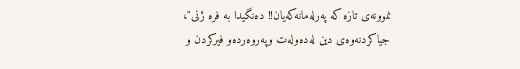نموونه‌ی تازه‌‌ که په‌رله‌مانه‌که‌یان!! ده‌نگیدا به‌ فره‌ ژنی"،   جیاكردنه‌وه‌ی دین له‌ده‌وله‌ت وپه‌روه‌رده‌و فیركردن و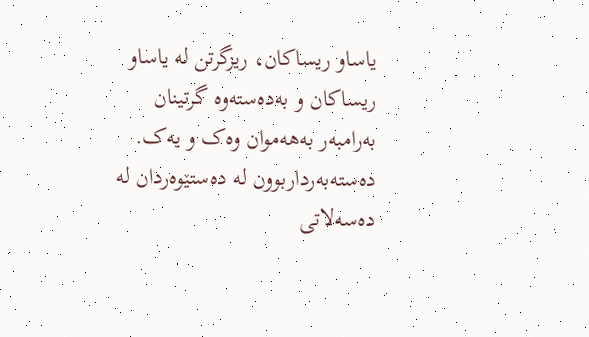یاساو ریساكان، ریزگرتن له‌ یاساو ریساكان و به‌ده‌سته‌وه‌ گرتینان به‌رامبه‌ر به‌هه‌موان وه‌ک و یه‌ک. ده‌سته‌به‌رداربوون له‌ ده‌ستێوه‌ردان له‌ ده‌سه‌لاتی‌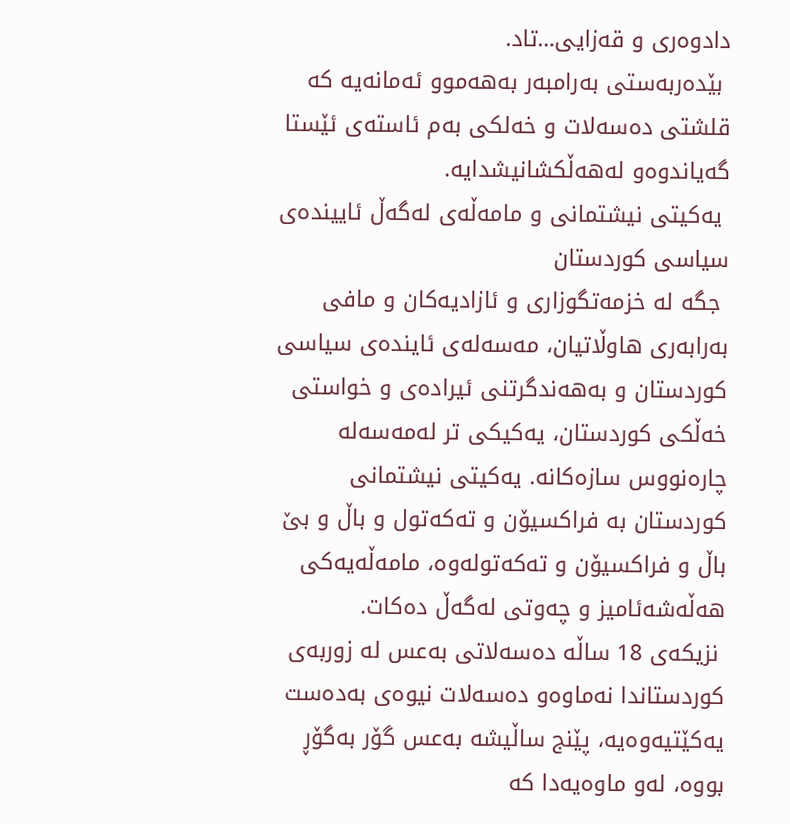دادوه‌ری و قه‌زایی…تاد.
 بێده‌ربه‌ستی به‌رامبه‌ر به‌هه‌موو ئه‌مانه‌یه‌ كه‌ قلشتی ده‌سه‌لات و خه‌لكی به‌م ئاسته‌ی ئێستا‌ گه‌یاند‌وه‌و له‌هه‌ڵكشانیشدایه‌.
 یه‌كیتی نیشتمانی و مامه‌ڵه‌ی له‌گه‌ڵ ئایینده‌ی سیاسی كوردستان
 جگه‌ له‌ خزمه‌تگوزاری و ئازادیه‌كان و مافی به‌رابه‌ری هاوڵاتیان، مه‌سه‌له‌ی ئاینده‌ی سیاسی كوردستان و به‌هه‌ندگرتنی ئیراده‌ی و خواستی خه‌ڵكی كوردستان، یه‌كیكی تر له‌مه‌سه‌له‌ چاره‌نووس سازه‌كانه‌. یه‌كیتی نیشتمانی كوردستان به‌ فراكسیۆن و ته‌كه‌تول و باڵ و بێ باڵ و فراكسیۆن و ته‌كه‌توله‌وه‌، مامه‌ڵه‌یه‌كی هه‌ڵه‌شه‌ئامیز و چه‌وتی له‌گه‌ڵ ده‌كات.
 نزیكه‌ی 18 ساڵه‌ ده‌سه‌لاتی به‌عس له‌ زوربه‌ی كوردستاندا نه‌ماوه‌و ده‌سه‌لات نیوه‌ی به‌ده‌ست یه‌كێتیه‌وه‌یه‌، پێنج ساڵیشه‌ به‌عس گۆر به‌گۆڕ بووه‌، له‌و ماوه‌یه‌دا كه‌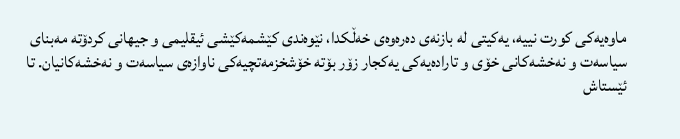ماوه‌یه‌كی كورت نییه‌، یه‌كیتی له‌ بازنه‌ی ده‌ره‌وه‌ی خه‌ڵكدا،‌ نێوه‌ندی كێشمه‌كێشی ئیقلیمی و جیهانی كردۆته‌ مه‌بنای سیاسه‌ت و نه‌خشه‌كانی خۆی و تاراده‌یه‌كی یه‌كجار زۆر بۆته‌ خۆشخزمه‌تچیه‌كی ناوازه‌ی سیاسه‌ت و نه‌خشه‌كانیان. تا ئێستاش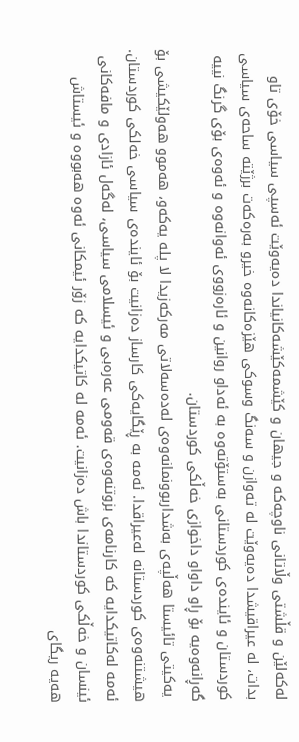له‌كه‌لێن و قڵشتی وڵاتانی ناوچه‌كه‌ و جیهان و كێشمه‌كێشه‌كانیاندا ده‌یه‌وێت ئه‌سپی سیاسی خۆی تاو بدات، له‌ عیراقیشدا ده‌یه‌وێت له‌ ته‌وازن و سه‌نگ وسوكی هێزه‌كانه‌وه‌ خیرو به‌ره‌كه‌ت برژێته‌ ساحه‌ی سیاسی كوردستان و ئاینده‌ی كوردستانی به‌ستۆته‌وه‌ به‌ ئه‌داو روانین و ئاره‌زووی ئه‌وانه‌وه‌ و ئه‌وه‌ی بۆی گرنگ نییه‌ گه‌ڕانه‌وه‌یه‌ بۆ ڕاو داواو داخوازی خه‌ڵكی كوردستان.
 یه‌كیتی تائیستا هه‌ڵپه‌ی به‌شداربوونمانه‌وه‌ی له‌ده‌سه‌لاتی مه‌ركه‌زیدا لا پله‌ یه‌که‌و، هه‌موو هه‌ولێکیشی بۆ هیشتنه‌وه‌ی كوردستانه‌ له‌عیراقدا. ئه‌مه‌ به‌ ڕێگایه‌كی كارساز ده‌زانیت بۆ ئاینده‌ی سیاسی خه‌لكی كوردستان. ئه‌مه‌ له‌كاتیكدایه‌ كه‌ كارنامه‌ی بزوتنه‌وه‌ی قه‌ومی عه‌ره‌بی و ئیسلامی سیاسی، له‌گه‌ل ئازادی و مافه‌كانی ئینسان و خه‌ڵكی كوردستاندا باش ده‌زانیت. ئه‌مه‌ له‌ كاتیكدایه‌ كه‌ زۆر ئیمكانی ئه‌وه‌ هه‌بووه‌ و ئیستاش هه‌یه‌ ریگای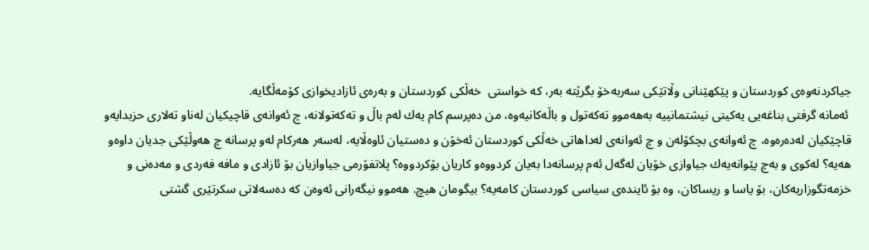جیاكردنه‌وه‌ی كوردستان و پێكهێنانی وڵاتێكی سه‌ربه‌خۆ بگرێته‌ به‌ر، كه‌ خواستی  خه‌ڵكی كوردستان و به‌ره‌ی ئازادیخوازی كۆمه‌ڵگایه‌.
 ئه‌مانه‌ گرفتی بناغه‌یی یه‌كیتی نیشتمانییه‌ به‌هه‌موو ته‌كه‌تول و باڵه‌كانیه‌وه‌، من ده‌پرسم كام یه‌ك له‌م باڵ و ته‌كه‌تولانه‌، چ ئه‌وانه‌ی قاچیكیان له‌ناو ته‌لاری حزبدایه‌و قاچێكیان له‌ده‌ره‌وه‌، چ ئه‌وانه‌ی بچكۆله‌ن و چ ئه‌وانه‌ی له‌داهاتی خه‌ڵكی كوردستان ئه‌خۆن و ده‌ستیان ئاوه‌ڵایه‌، له‌سه‌ر هه‌ركام له‌و پرسانه‌ چ هه‌وڵێكی جدیان داوه‌و هه‌یه‌؟ له‌كوی و به‌چ پێوانه‌یه‌ك جیاوازی خۆیان له‌گه‌ل ئه‌م پرسانه‌دا به‌یان كردووه‌و كاریان بۆكردووه‌؟ پلاتفۆرمی جیاوازیان بۆ ئازادی و مافه ‌فه‌ردی و مه‌ده‌نی و خزمه‌تگوزاریه‌كان، بۆ یاسا و ریساكان، وه‌ بۆ ئاینده‌ی سیاسی كوردستان کامه‌یه‌‌؟ بیگومان هیچ. هه‌موو نیگه‌رانی ئه‌وه‌ن كه‌ ده‌سه‌لاتی سكرتێری گشتی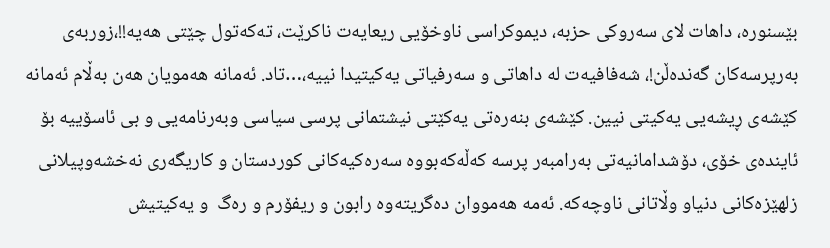بێسنوره‌، داهات لای سه‌روكی حزبه‌، دیموكراسی ناوخۆیی ریعایه‌ت ناكرێت، ته‌كه‌تول چێتی هه‌یه‌!!،زوربه‌ی به‌رپرسه‌كان گه‌نده‌ڵن!، شه‌فافیه‌ت له‌ داهاتی و سه‌رفیاتی یه‌كیتیدا نییه‌،…تاد. ئه‌مانه‌ هه‌مویان هه‌ن به‌ڵام ئه‌مانه‌ كێشه‌ی ڕیشه‌یی یه‌كیتی نیین. كێشه‌ی بنه‌ره‌تی یه‌كێتی نیشتمانی پرسی سیاسی وبه‌رنامه‌یی و بی ئاسۆییه‌ بۆ ئاینده‌ی خۆی، دۆشدامانیه‌تی به‌رامبه‌ر پرسه که‌ڵه‌که‌بووه‌‌ سه‌ره‌كیه‌كانی كوردستان و کاریگه‌ری نه‌خشه‌وپیلانی زلهێزه‌کانی دنیاو وڵاتانی ناوچه‌که‌. ئه‌مه‌ هه‌مووان ده‌گریته‌وه‌ رابون و ریفۆرم و ره‌گ  و یه‌كیتیش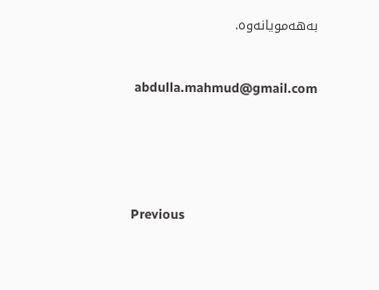به‌هه‌مویانه‌وه‌.


 abdulla.mahmud@gmail.com





Previous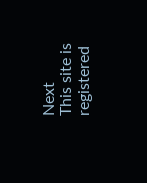Next
This site is registered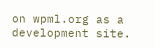on wpml.org as a development site.